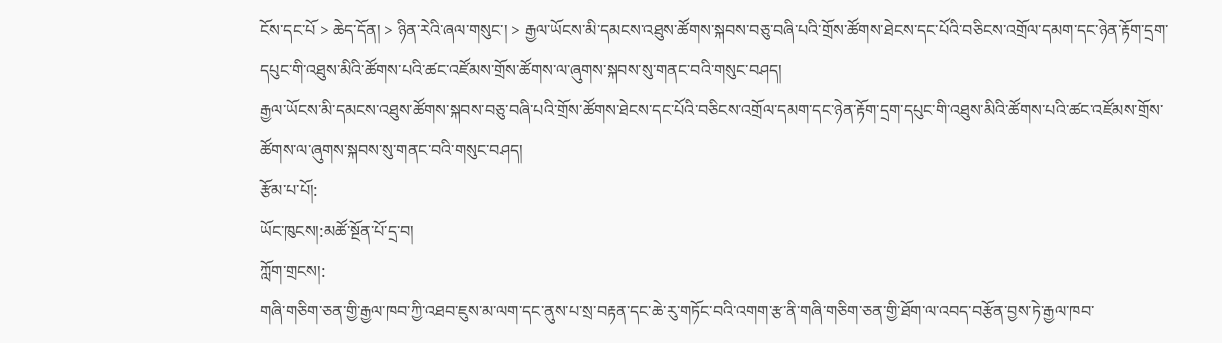ངོས་དང་པོ > ཆེད་དོན། > ཉིན་རེའི་ཞལ་གསུང་། > རྒྱལ་ཡོངས་མི་དམངས་འཐུས་ཚོགས་སྐབས་བཅུ་བཞི་པའི་གྲོས་ཚོགས་ཐེངས་དང་པོའི་བཅིངས་འགྲོལ་དམག་དང་ཉེན་རྟོག་དྲག་དཔུང་གི་འཐུས་མིའི་ཚོགས་པའི་ཚང་འཛོམས་གྲོས་ཚོགས་ལ་ཞུགས་སྐབས་སུ་གནང་བའི་གསུང་བཤད།
རྒྱལ་ཡོངས་མི་དམངས་འཐུས་ཚོགས་སྐབས་བཅུ་བཞི་པའི་གྲོས་ཚོགས་ཐེངས་དང་པོའི་བཅིངས་འགྲོལ་དམག་དང་ཉེན་རྟོག་དྲག་དཔུང་གི་འཐུས་མིའི་ཚོགས་པའི་ཚང་འཛོམས་གྲོས་ཚོགས་ལ་ཞུགས་སྐབས་སུ་གནང་བའི་གསུང་བཤད།
རྩོམ་པ་པོ།:
ཡོང་ཁུངས།:མཚོ་སྔོན་པོ་དྲ་བ།
ཀློག་གྲངས།:
གཞི་གཅིག་ཅན་གྱི་རྒྱལ་ཁབ་ཀྱི་འཐབ་ཇུས་མ་ལག་དང་ནུས་པ་སྲ་བརྟན་དང་ཆེ་རུ་གཏོང་བའི་འགག་རྩ་ནི་གཞི་གཅིག་ཅན་གྱི་ཐོག་ལ་འབད་བརྩོན་བྱས་ཏེ་རྒྱལ་ཁབ་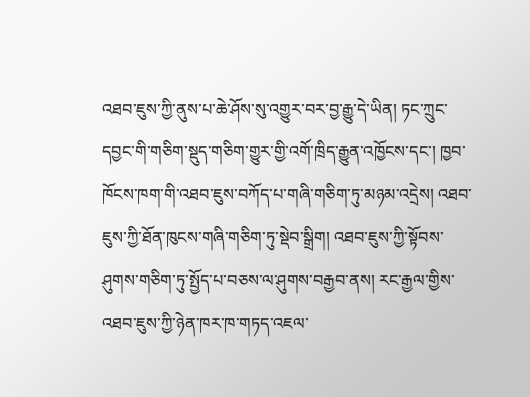འཐབ་ཇུས་ཀྱི་ནུས་པ་ཆེ་ཤོས་སུ་འགྱུར་བར་བྱ་རྒྱུ་དེ་ཡིན། ཏང་ཀྲུང་དབྱང་གི་གཅིག་སྡུད་གཅིག་གྱུར་གྱི་འགོ་ཁྲིད་རྒྱུན་འཁྱོངས་དང་། ཁྱབ་ཁོངས་ཁག་གི་འཐབ་ཇུས་བཀོད་པ་གཞི་གཅིག་ཏུ་མཉམ་འདྲེས། འཐབ་ཇུས་ཀྱི་ཐོན་ཁུངས་གཞི་གཅིག་ཏུ་སྡེབ་སྒྲིག། འཐབ་ཇུས་ཀྱི་སྟོབས་ཤུགས་གཅིག་ཏུ་སྤྱོད་པ་བཅས་ལ་ཤུགས་བརྒྱབ་ནས། རང་རྒྱལ་གྱིས་འཐབ་ཇུས་ཀྱི་ཉེན་ཁར་ཁ་གཏད་འཇལ་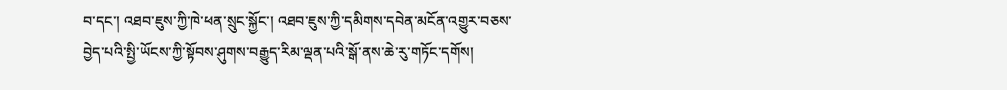བ་དང་། འཐབ་ཇུས་ཀྱི་ཁེ་ཕན་སྲུང་སྐྱོང་། འཐབ་ཇུས་ཀྱི་དམིགས་དབེན་མངོན་འགྱུར་བཅས་བྱེད་པའི་སྤྱི་ཡོངས་ཀྱི་སྟོབས་ཤུགས་བརྒྱུད་རིམ་ལྡན་པའི་སྒོ་ནས་ཆེ་རུ་གཏོང་དགོས།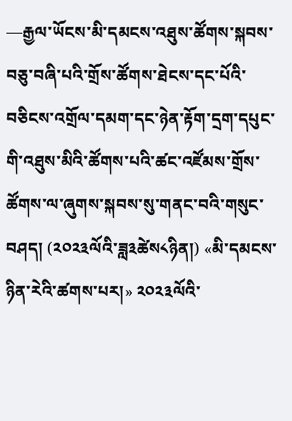—རྒྱལ་ཡོངས་མི་དམངས་འཐུས་ཚོགས་སྐབས་བཅུ་བཞི་པའི་གྲོས་ཚོགས་ཐེངས་དང་པོའི་བཅིངས་འགྲོལ་དམག་དང་ཉེན་རྟོག་དྲག་དཔུང་གི་འཐུས་མིའི་ཚོགས་པའི་ཚང་འཛོམས་གྲོས་ཚོགས་ལ་ཞུགས་སྐབས་སུ་གནང་བའི་གསུང་བཤད། (༢༠༢༣ལོའི་ཟླ༣ཚེས༨ཉིན།) «མི་དམངས་ཉིན་རེའི་ཚགས་པར།» ༢༠༢༣ལོའི་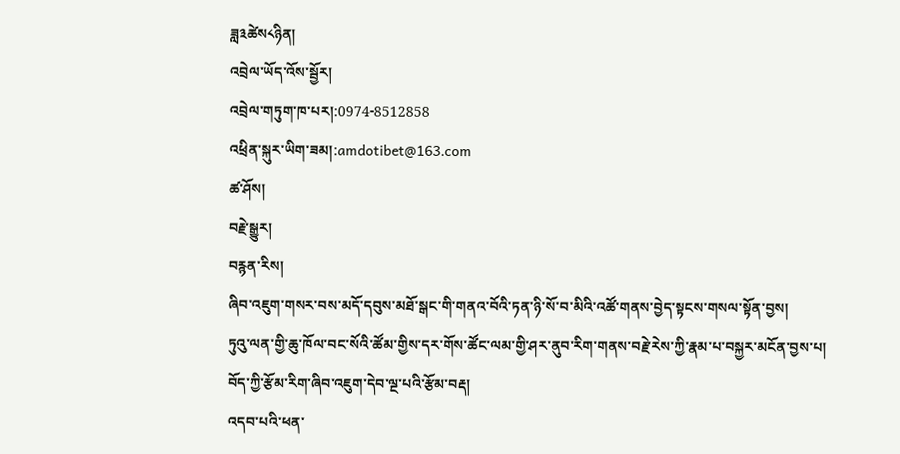ཟླ༣ཚེས༨ཉིན།
འབྲེལ་ཡོད་འོས་སྦྱོར།
འབྲེལ་གཏུག་ཁ་པར།:0974-8512858
འཕྲིན་སྐུར་ཡིག་ཟམ།:amdotibet@163.com
ཚ་ཤོས།
བརྗེ་སྒྱུར།
བརྙན་རིས།
ཞིབ་འཇུག་གསར་བས་མདོ་དབུས་མཐོ་སྒང་གི་གནའ་བོའི་ཏན་ཉི་སོ་བ་མིའི་འཚོ་གནས་བྱེད་སྟངས་གསལ་སྟོན་བྱས།
ཏུའུ་ལན་གྱི་ཆུ་ཁོལ་བང་སོའི་ཚོམ་གྱིས་དར་གོས་ཚོང་ལམ་གྱི་ཤར་ནུབ་རིག་གནས་བརྗེ་རེས་ཀྱི་རྣམ་པ་བསྐྱར་མངོན་བྱས་པ།
བོད་ཀྱི་རྩོམ་རིག་ཞིབ་འཇུག་དེབ་ལྔ་པའི་རྩོམ་བརྡ།
འདབ་པའི་ཕན་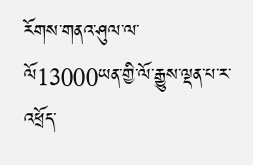རོགས་གནའ་ཤུལ་ལ་ལོ13000ཡན་གྱི་ལོ་རྒྱུས་ལྡན་པ་ར་འཕྲོད་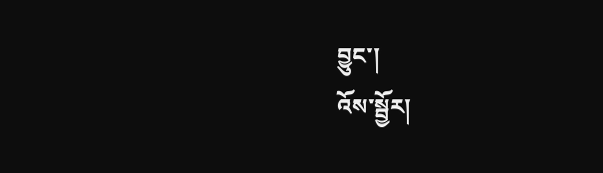བྱུང་།
འོས་སྦྱོར།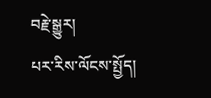བརྗེ་སྒྱུར།
པར་རིས་ལོངས་སྤྱོད།